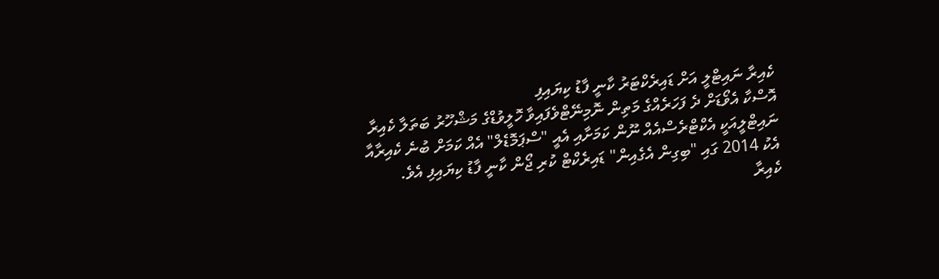ކެއިރާ ނައިޓްލީ އަށް ޑައިރެކްޓަރު ކާނީ ފާޑު ކިޔައިފި
އޮސްކާ އެވޯޑަށް ދެ ފަހަރެއްގެ މަތިން ނޮމިނޭޓްވެފައިވާ ހޮލީވުޑްގެ މަޝްހޫރު ބަތަލާ ކެއިރާ ނައިޓްލީއަކީ އެކްޓްރެސްއެއް ނޫން ކަމަށާއި އެއީ "ސްޕަމޮޑެލް" އެއް ކަމަށް ބުނެ ކެއިރާއާ އެކު 2014 ގައި "ބިގިން އެގެއިން" ޑައިރެކްޓް ކުރި ޖޯން ކާނީ ފާޑު ކިޔައިފި އެވެ.
ކެއިރާ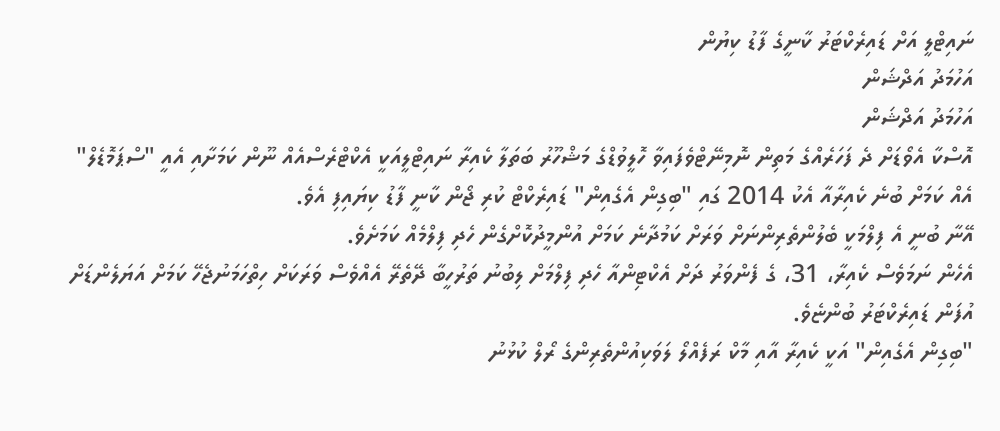ނައިޓްލީ އަށް ޑައިރެކްޓަރު ކާނީގެ ފާޑު ކިޔުން
އަހުމަދު އަދްޝަން
އަހުމަދު އަދްޝަން
އޮސްކާ އެވޯޑަށް ދެ ފަހަރެއްގެ މަތިން ނޮމިނޭޓްވެފައިވާ ހޮލީވުޑްގެ މަޝްހޫރު ބަތަލާ ކެއިރާ ނައިޓްލީއަކީ އެކްޓްރެސްއެއް ނޫން ކަމަށާއި އެއީ "ސްޕަމޮޑެލް" އެއް ކަމަށް ބުނެ ކެއިރާއާ އެކު 2014 ގައި "ބިގިން އެގެއިން" ޑައިރެކްޓް ކުރި ޖޯން ކާނީ ފާޑު ކިޔައިފި އެވެ.
އޭނާ ބުނީ އެ ފިލްމަކީ ބެލުންތެރިންނަށް ވަރަށް ކަމުދާނެ ކަމަށް އުންމީދުކޮށްގެން ހެދި ފިލްމެއް ކަމަށެވެ.
އެހެން ނަމަވެސް ކެއިރާ، 31، ގެ ފެންވަރު ދަށް އެކްޓިންއާ ހެދި ފިލްމަށް ލިބުނު ތަރުހީބާ ދޭތެރޭ އެއްވެސް ވަރަކަށް ހިތްހަމަނުޖެހޭ ކަމަށް އަޔަލެންޑަށް އުފަން ޑައިރެކްޓަރު ބުންޏެވެ.
"ބިގިން އެގެއިން" އަކީ ކެއިރާ އާއި މާކް ރަފެއްލޯ ލަވަކިއުންތެރިންގެ ރޯލް ކުޅުނު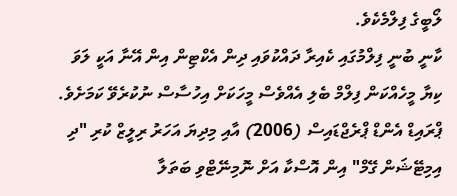ލޯބީގެ ފިލްމެކެވެ.
ކާނީ ބުނީ ފިލްމުގައި ކެއިރާ ދައްކުވައި ދިން އެކްޓިން އިން އޭނާ އަކީ ލަވަ ކިޔާ މީހެއްކަން ފިލްމް ބެލި އެއްވެސް މީހަކަށް އިހުސާސް ނުކުރެވޭ ކަމަށެވެ.
ޕްރައިޑް އެންޑް ޕްރެޖްޑައިސް (2006) އާއި މިދިޔަ އަހަރު ރިލީޒް ކުރި "ދި އިމިޓޭޝަން ގޭމް" އިން އޮސްކާ އަށް ނޮމިނޭޓްވި ބަތަލާ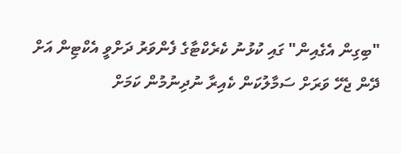"ބިގިން އެގެއިން" ގައި ކުޅުނު ކެރެކްޓާގެ ފެންވަރު ދަށްވީ އެކްޓިން އަށް ދޭން ޖެހޭ ވަރަށް ސަމާލުކަން ކެއިރާ ނުދިނުމުން ކަމަށް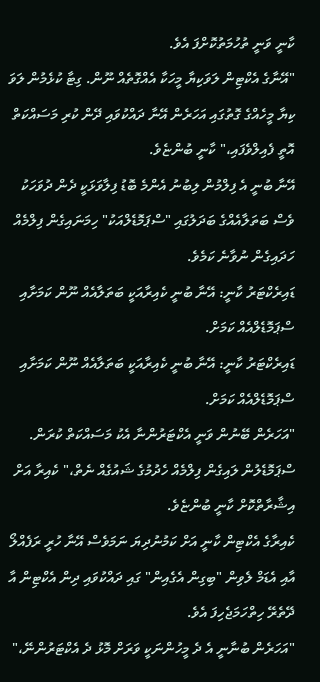ކާނީ ވަނީ ތުހުމަތުކޮށްފަ އެވެ.
"އޭނާގެ އެކްޓިން ލަވަކިޔާ މީހަކާ އެއްގޮތެއް ނޫން. ގިޓާ ކުޅެމުން ލަވަ ކިޔާ މީހެއްގެ ގޮތުގައި އަހަރެން އޭނާ ދައްކުވައި ދޭން ކުރި މަސައްކަތް އޮތީ ފެއިލްވެފައި،" ކާނީ ބުންޏެވެ.
އޭނާ ބުނީ އެ ފިލްމުން ލިބުނު އެންމެ ބޮޑު ފިލާވަޅަކީ ދެން ދުވަހަކު ވެސް ބަތަލާއެއްގެ ބަދަލުގައި "ސްޕަމޮޑެލްއަކު" ހިމަނައިގެން ފިލްމެއް ހަދައިގެން ނުވާނެ ކަމެވެ.
ޑައިރެކްޓަރު ކާނީ: އޭނާ ބުނީ ކެއިރާއަކީ ބަތަލާއެއް ނޫން ކަމަށާއި ސްޕަމޮޑެލްއެއް ކަމަށް.
ޑައިރެކްޓަރު ކާނީ: އޭނާ ބުނީ ކެއިރާއަކީ ބަތަލާއެއް ނޫން ކަމަށާއި ސްޕަމޮޑެލްއެއް ކަމަށް.
"އަހަރެން ބޭނުން ވަނީ އެކްޓަރުންނާ އެކު މަސައްކަތް ކުރަން. ސްޕަމޮޑެލުން ލައިގެން ފިލްމެއް ހެދުމުގެ ޝައުގެއް ނެތް،" ކެއިރާ އަށް އިޝާރާތްކޮށް ކާނީ ބުންޏެވެ.
ކެއިރާގެ އެކްޓިން ކާނީ އަށް ކަމުނުދިޔަ ނަމަވެސް އޭނާ ހުރީ ރަފެއްލޯ އާއި އެޑަމް ލެވިން "ބިގިން އެގެއިން" ގައި ދައްކުވައި ދިން އެކްޓިން އާ ދޭތެރޭ ހިތްހަމަޖެހިފަ އެވެ.
"އަހަރެން ބުނާނީ އެ ދެ މީހުންނަކީ ވަރަށް މޮޅު ދެ އެކްޓަރުންނޭ،"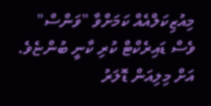މިއުޒިކަލްއެއް ކަމަށްވާ "ވަންސް" ވެސް ޑައިރެކްޓް ކުރި ކާނީ ބުންޏެވެ.
އަށް މިލިއަން ޑޮލަރު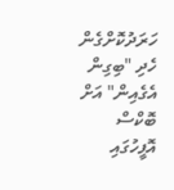ހަރަދުކޮށްގެން ހެދި "ބިގިން އެގެއިން" އަށް ބޮކްސް އޮފީހުގައި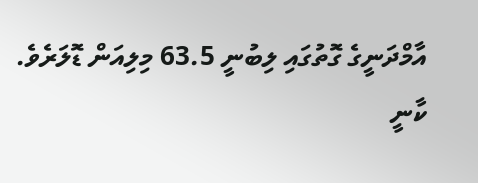އާމްދަނީގެ ގޮތުގައި ލިބުނީ 63.5 މިލިއަން ޑޮލަރެވެ.
ކާނީ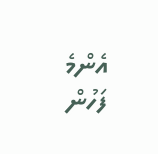އެންމެ ފަހުން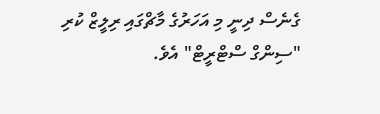ގެނެސް ދިނީ މި އަހަރުގެ މާޗްގައި ރިލީޒް ކުރި "ސިންގް ސްޓްރީޓް" އެވެ.